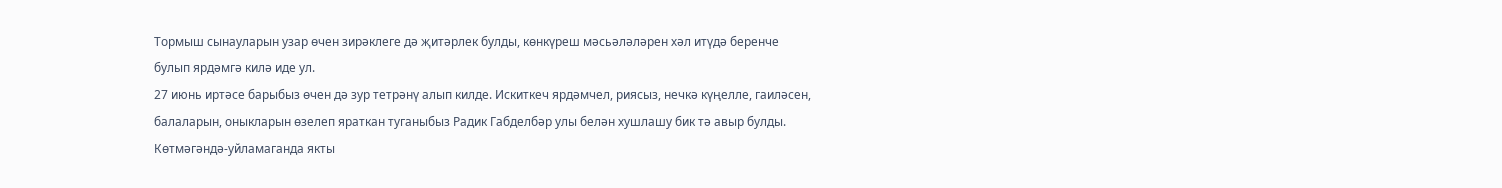Тормыш сынауларын узар өчен зирәклеге дә җитәрлек булды, көнкүреш мәсьәләләрен хәл итүдә беренче булып ярдәмгә килә иде ул.
27 июнь иртәсе барыбыз өчен дә зур тетрәнү алып килде. Искиткеч ярдәмчел, риясыз, нечкә күңелле, гаиләсен, балаларын, оныкларын өзелеп яраткан туганыбыз Радик Габделбәр улы белән хушлашу бик тә авыр булды. Көтмәгәндә-уйламаганда якты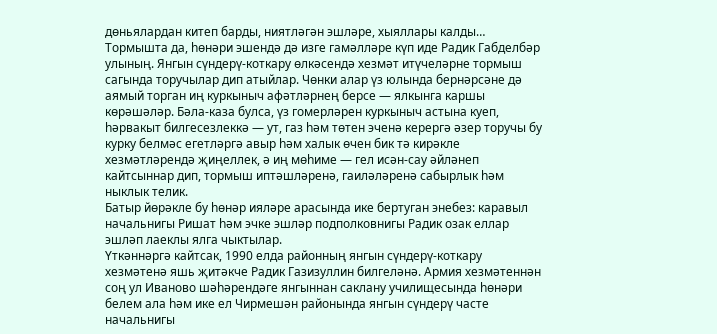дөньялардан китеп барды, ниятләгән эшләре, хыяллары калды…
Тормышта да, һөнәри эшендә дә изге гамәлләре күп иде Радик Габделбәр улының. Янгын сүндерү-коткару өлкәсендә хезмәт итүчеләрне тормыш сагында торучылар дип атыйлар. Чөнки алар үз юлында бернәрсәне дә аямый торган иң куркыныч афәтләрнең берсе — ялкынга каршы көрәшәләр. Бәла-каза булса, үз гомерләрен куркыныч астына куеп, һәрвакыт билгесезлеккә — ут, газ һәм төтен эченә керергә әзер торучы бу курку белмәс егетләргә авыр һәм халык өчен бик тә кирәкле хезмәтләрендә җиңеллек, ә иң мөһиме — гел исән-сау әйләнеп кайтсыннар дип, тормыш иптәшләренә, гаиләләренә сабырлык һәм ныклык телик.
Батыр йөрәкле бу һөнәр ияләре арасында ике бертуган энебез: каравыл начальнигы Ришат һәм эчке эшләр подполковнигы Радик озак еллар эшләп лаеклы ялга чыктылар.
Үткәннәргә кайтсак, 1990 елда районның янгын сүндерү-коткару хезмәтенә яшь җитәкче Радик Газизуллин билгеләнә. Армия хезмәтеннән соң ул Иваново шәһәрендәге янгыннан саклану училищесында һөнәри белем ала һәм ике ел Чирмешән районында янгын сүндерү часте начальнигы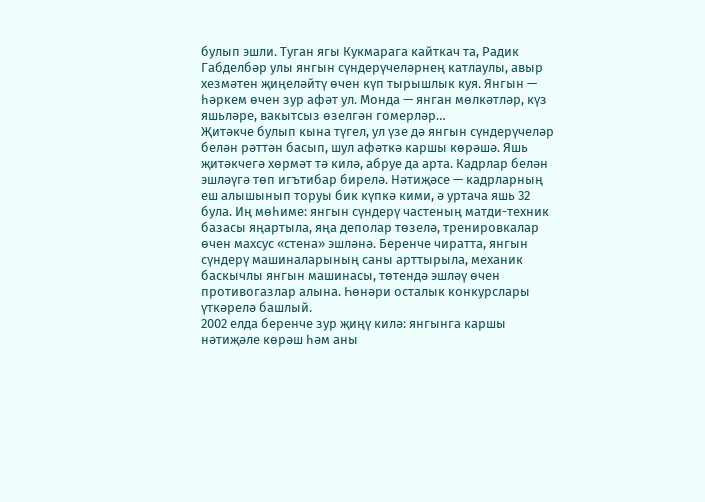булып эшли. Туган ягы Кукмарага кайткач та, Радик Габделбәр улы янгын сүндерүчеләрнең катлаулы, авыр хезмәтен җиңеләйтү өчен күп тырышлык куя. Янгын — һәркем өчен зур афәт ул. Монда — янган мөлкәтләр, күз яшьләре, вакытсыз өзелгән гомерләр…
Җитәкче булып кына түгел, ул үзе дә янгын сүндерүчеләр белән рәттән басып, шул афәткә каршы көрәшә. Яшь җитәкчегә хөрмәт тә килә, абруе да арта. Кадрлар белән эшләүгә төп игътибар бирелә. Нәтиҗәсе — кадрларның еш алышынып торуы бик күпкә кими, ә уртача яшь 32 була. Иң мөһиме: янгын сүндерү частеның матди-техник базасы яңартыла, яңа деполар төзелә, тренировкалар өчен махсус «стена» эшләнә. Беренче чиратта, янгын сүндерү машиналарының саны арттырыла, механик баскычлы янгын машинасы, төтендә эшләү өчен противогазлар алына. Һөнәри осталык конкурслары үткәрелә башлый.
2002 елда беренче зур җиңү килә: янгынга каршы нәтиҗәле көрәш һәм аны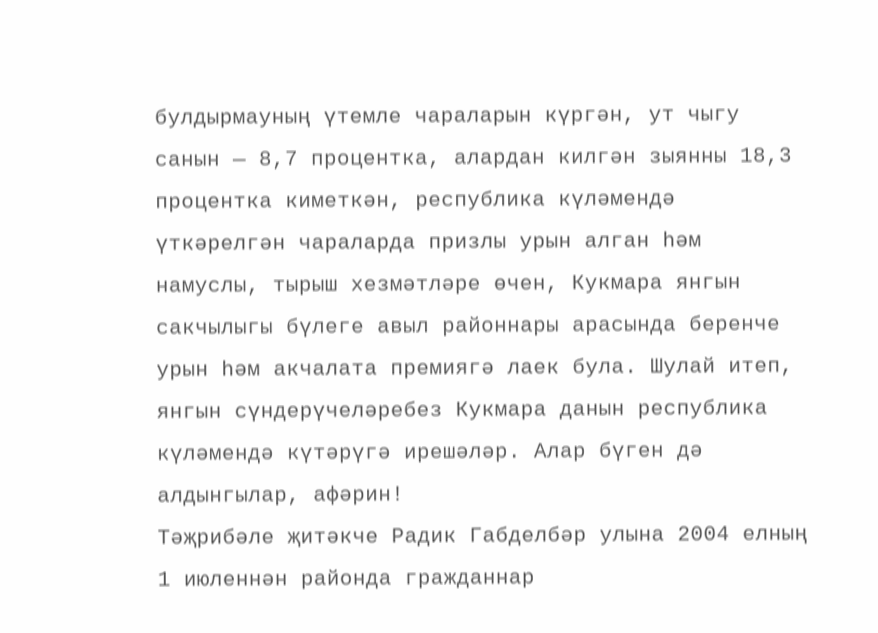булдырмауның үтемле чараларын күргән, ут чыгу санын — 8,7 процентка, алардан килгән зыянны 18,3 процентка киметкән, республика күләмендә үткәрелгән чараларда призлы урын алган һәм намуслы, тырыш хезмәтләре өчен, Кукмара янгын сакчылыгы бүлеге авыл районнары арасында беренче урын һәм акчалата премиягә лаек була. Шулай итеп, янгын сүндерүчеләребез Кукмара данын республика күләмендә күтәрүгә ирешәләр. Алар бүген дә алдынгылар, афәрин!
Тәҗрибәле җитәкче Радик Габделбәр улына 2004 елның 1 июленнән районда гражданнар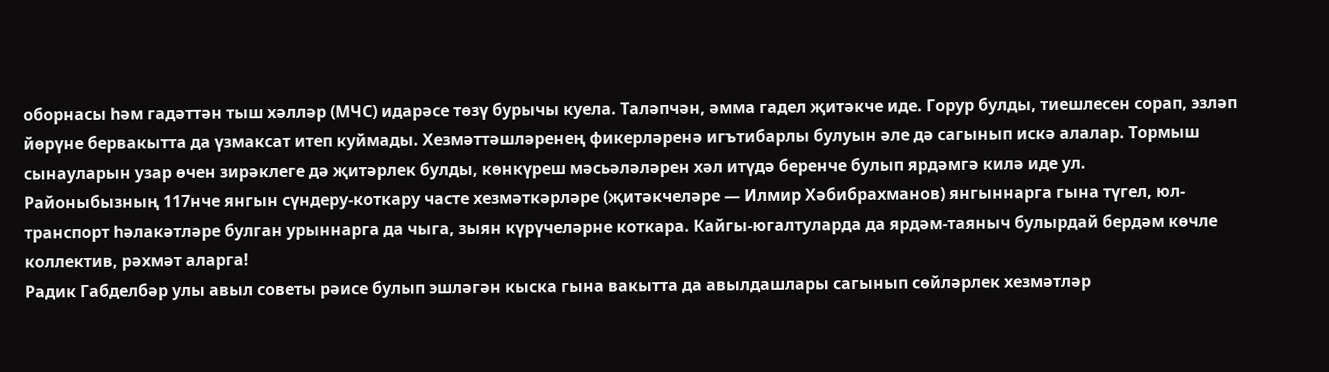оборнасы һәм гадәттән тыш хәлләр (МЧС) идарәсе төзү бурычы куела. Таләпчән, әмма гадел җитәкче иде. Горур булды, тиешлесен сорап, эзләп йөрүне бервакытта да үзмаксат итеп куймады. Хезмәттәшләренең фикерләренә игътибарлы булуын әле дә сагынып искә алалар. Тормыш сынауларын узар өчен зирәклеге дә җитәрлек булды, көнкүреш мәсьәләләрен хәл итүдә беренче булып ярдәмгә килә иде ул.
Районыбызның 117нче янгын сүндеру-коткару часте хезмәткәрләре (җитәкчеләре — Илмир Хәбибрахманов) янгыннарга гына түгел, юл-транспорт һәлакәтләре булган урыннарга да чыга, зыян күрүчеләрне коткара. Кайгы-югалтуларда да ярдәм-таяныч булырдай бердәм көчле коллектив, рәхмәт аларга!
Радик Габделбәр улы авыл советы рәисе булып эшләгән кыска гына вакытта да авылдашлары сагынып сөйләрлек хезмәтләр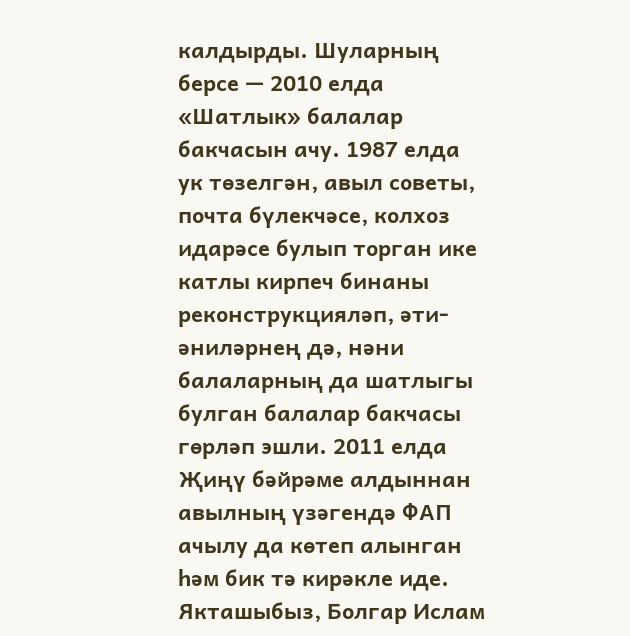калдырды. Шуларның берсе — 2010 елда «Шатлык» балалар бакчасын ачу. 1987 елда ук төзелгән, авыл советы, почта бүлекчәсе, колхоз идарәсе булып торган ике катлы кирпеч бинаны реконструкцияләп, әти-әниләрнең дә, нәни балаларның да шатлыгы булган балалар бакчасы гөрләп эшли. 2011 елда Җиңү бәйрәме алдыннан авылның үзәгендә ФАП ачылу да көтеп алынган һәм бик тә кирәкле иде.
Якташыбыз, Болгар Ислам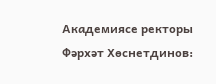Академиясе ректоры Фәрхәт Хөснетдинов: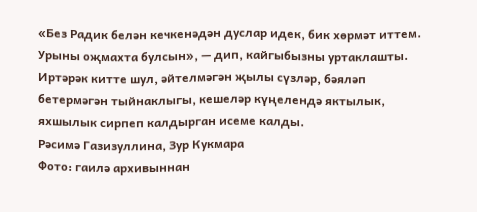«Без Радик белән кечкенәдән дуслар идек, бик хөрмәт иттем. Урыны оҗмахта булсын», — дип, кайгыбызны уртаклашты.
Иртәрәк китте шул, әйтелмәгән җылы сүзләр, бәяләп бетермәгән тыйнаклыгы, кешеләр күңелендә яктылык, яхшылык сирпеп калдырган исеме калды.
Рәсимә Газизуллина, Зур Кукмара
Фото: гаилә архивыннан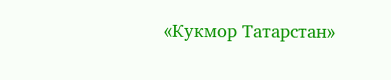«Кукмор Татарстан»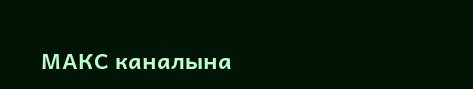МАКС каналына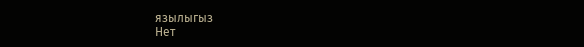язылыгыз
Нет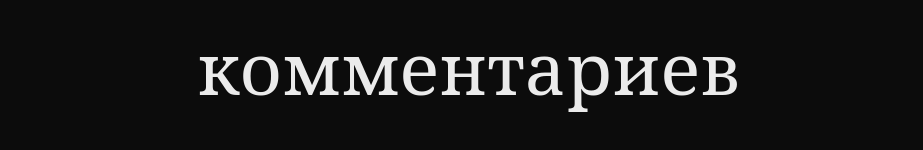комментариев